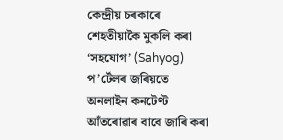কেন্দ্ৰীয় চৰকাৰে শেহতীয়াকৈ মুকলি কৰা ‘সহযোগ’ (Sahyog) প’ৰ্টেলৰ জৰিয়তে অনলাইন কনটেণ্ট আঁতৰোৱাৰ বাবে জাৰি কৰা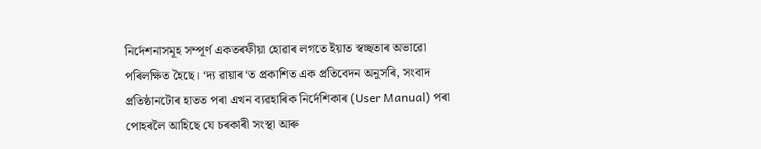নিৰ্দেশনাসমূহ সম্পূৰ্ণ একতৰফীয়া হোৱাৰ লগতে ইয়াত স্বচ্ছতাৰ অভাৱো পৰিলক্ষিত হৈছে। ‘দ্য ৱায়াৰ‘ত প্ৰকাশিত এক প্ৰতিবেদন অনুসৰি, সংবাদ প্ৰতিষ্ঠানটোৰ হাতত পৰা এখন ব্যৱহাৰিক নিৰ্দেশিকাৰ (User Manual) পৰা পোহৰলৈ আহিছে যে চৰকাৰী সংস্থা আৰু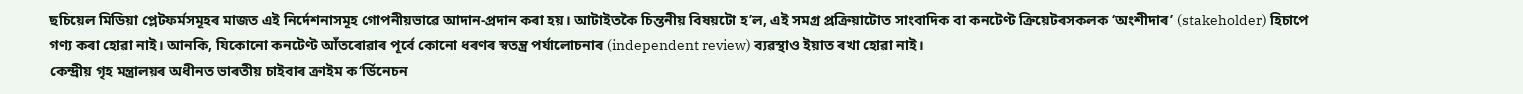ছচিয়েল মিডিয়া প্লেটফৰ্মসমূহৰ মাজত এই নিৰ্দেশনাসমূহ গোপনীয়ভাৱে আদান-প্ৰদান কৰা হয়। আটাইতকৈ চিন্তনীয় বিষয়টো হ’ল, এই সমগ্ৰ প্ৰক্ৰিয়াটোত সাংবাদিক বা কনটেণ্ট ক্ৰিয়েটৰসকলক ‘অংশীদাৰ’ (stakeholder) হিচাপে গণ্য কৰা হোৱা নাই। আনকি, যিকোনো কনটেণ্ট আঁতৰোৱাৰ পূৰ্বে কোনো ধৰণৰ স্বতন্ত্ৰ পৰ্যালোচনাৰ (independent review) ব্যৱস্থাও ইয়াত ৰখা হোৱা নাই।
কেন্দ্ৰীয় গৃহ মন্ত্ৰালয়ৰ অধীনত ভাৰতীয় চাইবাৰ ক্ৰাইম ক‘ৰ্ডিনেচন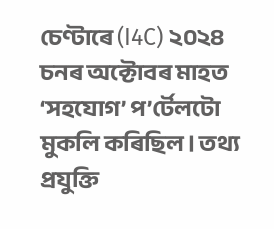চেণ্টাৰে (I4C) ২০২৪ চনৰ অক্টোবৰ মাহত ‘সহযোগ’ প’ৰ্টেলটো মুকলি কৰিছিল। তথ্য প্ৰযুক্তি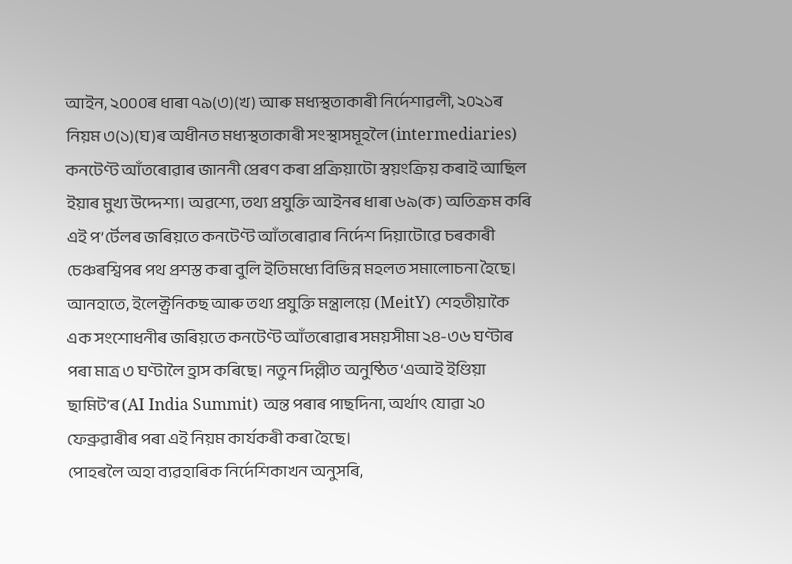আইন, ২০০০ৰ ধাৰা ৭৯(৩)(খ) আৰু মধ্যস্থতাকাৰী নিৰ্দেশাৱলী, ২০২১ৰ নিয়ম ৩(১)(ঘ)ৰ অধীনত মধ্যস্থতাকাৰী সংস্থাসমূহলৈ (intermediaries) কনটেণ্ট আঁতৰোৱাৰ জাননী প্ৰেৰণ কৰা প্ৰক্ৰিয়াটো স্বয়ংক্ৰিয় কৰাই আছিল ইয়াৰ মুখ্য উদ্দেশ্য। অৱশ্যে, তথ্য প্ৰযুক্তি আইনৰ ধাৰা ৬৯(ক) অতিক্ৰম কৰি এই প’ৰ্টেলৰ জৰিয়তে কনটেণ্ট আঁতৰোৱাৰ নিৰ্দেশ দিয়াটোৱে চৰকাৰী চেঞ্চৰশ্বিপৰ পথ প্ৰশস্ত কৰা বুলি ইতিমধ্যে বিভিন্ন মহলত সমালোচনা হৈছে। আনহাতে, ইলেক্ট্ৰনিকছ আৰু তথ্য প্ৰযুক্তি মন্ত্ৰালয়ে (MeitY) শেহতীয়াকৈ এক সংশোধনীৰ জৰিয়তে কনটেণ্ট আঁতৰোৱাৰ সময়সীমা ২৪-৩৬ ঘণ্টাৰ পৰা মাত্ৰ ৩ ঘণ্টালৈ হ্ৰাস কৰিছে। নতুন দিল্লীত অনুষ্ঠিত ‘এআই ইণ্ডিয়া ছামিট’ৰ (AI India Summit) অন্ত পৰাৰ পাছদিনা, অৰ্থাৎ যোৱা ২০ ফেব্ৰুৱাৰীৰ পৰা এই নিয়ম কাৰ্যকৰী কৰা হৈছে।
পোহৰলৈ অহা ব্যৱহাৰিক নিৰ্দেশিকাখন অনুসৰি,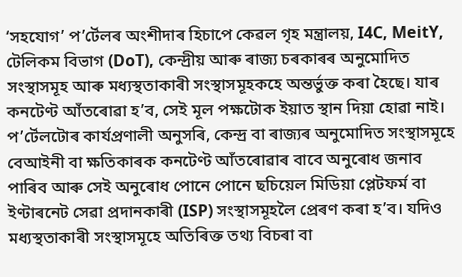‘সহযোগ’ প’ৰ্টেলৰ অংশীদাৰ হিচাপে কেৱল গৃহ মন্ত্ৰালয়, I4C, MeitY, টেলিকম বিভাগ (DoT), কেন্দ্ৰীয় আৰু ৰাজ্য চৰকাৰৰ অনুমোদিত সংস্থাসমূহ আৰু মধ্যস্থতাকাৰী সংস্থাসমূহকহে অন্তৰ্ভুক্ত কৰা হৈছে। যাৰ কনটেণ্ট আঁতৰোৱা হ’ব, সেই মূল পক্ষটোক ইয়াত স্থান দিয়া হোৱা নাই। প’ৰ্টেলটোৰ কাৰ্যপ্ৰণালী অনুসৰি, কেন্দ্ৰ বা ৰাজ্যৰ অনুমোদিত সংস্থাসমূহে বেআইনী বা ক্ষতিকাৰক কনটেণ্ট আঁতৰোৱাৰ বাবে অনুৰোধ জনাব পাৰিব আৰু সেই অনুৰোধ পোনে পোনে ছচিয়েল মিডিয়া প্লেটফৰ্ম বা ইণ্টাৰনেট সেৱা প্ৰদানকাৰী (ISP) সংস্থাসমূহলৈ প্ৰেৰণ কৰা হ’ব। যদিও মধ্যস্থতাকাৰী সংস্থাসমূহে অতিৰিক্ত তথ্য বিচৰা বা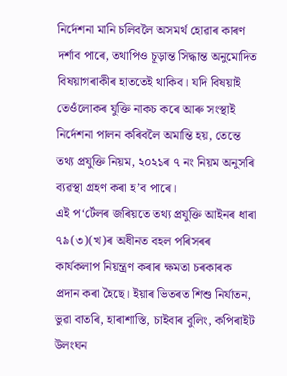নিৰ্দেশনা মানি চলিবলৈ অসমৰ্থ হোৱাৰ কাৰণ দৰ্শাব পাৰে, তথাপিও চূড়ান্ত সিদ্ধান্ত অনুমোদিত বিষয়াগৰাকীৰ হাততেই থাকিব। যদি বিষয়াই তেওঁলোকৰ যুক্তি নাকচ কৰে আৰু সংস্থাই নিৰ্দেশনা পালন কৰিবলৈ অমান্তি হয়, তেন্তে তথ্য প্ৰযুক্তি নিয়ম, ২০২১ৰ ৭ নং নিয়ম অনুসৰি ব্যৱস্থা গ্ৰহণ কৰা হ’ব পাৰে।
এই প‘ৰ্টেলৰ জৰিয়তে তথ্য প্ৰযুক্তি আইনৰ ধাৰা ৭৯(৩)(খ)ৰ অধীনত বহল পৰিসৰৰ কাৰ্যকলাপ নিয়ন্ত্ৰণ কৰাৰ ক্ষমতা চৰকাৰক প্ৰদান কৰা হৈছে। ইয়াৰ ভিতৰত শিশু নিৰ্যাতন, ভুৱা বাতৰি, হাৰাশাস্তি, চাইবাৰ বুলিং, কপিৰাইট উলংঘন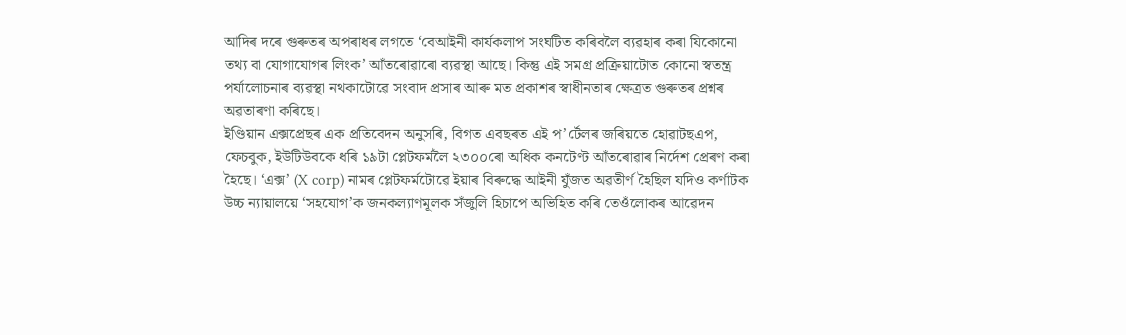আদিৰ দৰে গুৰুতৰ অপৰাধৰ লগতে ‘বেআইনী কাৰ্যকলাপ সংঘটিত কৰিবলৈ ব্যৱহাৰ কৰা যিকোনো তথ্য বা যোগাযোগৰ লিংক’ আঁতৰোৱাৰো ব্যৱস্থা আছে। কিন্তু এই সমগ্ৰ প্ৰক্ৰিয়াটোত কোনো স্বতন্ত্ৰ পৰ্যালোচনাৰ ব্যৱস্থা নথকাটোৱে সংবাদ প্ৰসাৰ আৰু মত প্ৰকাশৰ স্বাধীনতাৰ ক্ষেত্ৰত গুৰুতৰ প্ৰশ্নৰ অৱতাৰণা কৰিছে।
ইণ্ডিয়ান এক্সপ্ৰেছৰ এক প্ৰতিবেদন অনুসৰি, বিগত এবছৰত এই প’ৰ্টেলৰ জৰিয়তে হোৱাটছএপ, ফেচবুক, ইউটিউবকে ধৰি ১৯টা প্লেটফৰ্মলৈ ২৩০০ৰো অধিক কনটেণ্ট আঁতৰোৱাৰ নিৰ্দেশ প্ৰেৰণ কৰা হৈছে। ‘এক্স’ (X corp) নামৰ প্লেটফৰ্মটোৱে ইয়াৰ বিৰুদ্ধে আইনী যুঁজত অৱতীৰ্ণ হৈছিল যদিও কৰ্ণাটক উচ্চ ন্যায়ালয়ে ‘সহযোগ’ক জনকল্যাণমূলক সঁজুলি হিচাপে অভিহিত কৰি তেওঁলোকৰ আৱেদন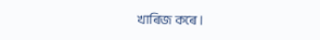খাৰিজ কৰে।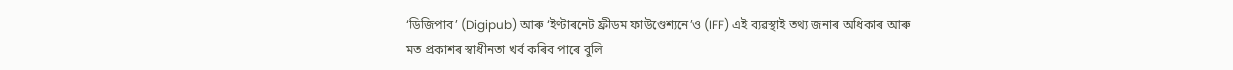‘ডিজিপাব’ (Digipub) আৰু ‘ইণ্টাৰনেট ফ্ৰীডম ফাউণ্ডেশ্যনে’ও (IFF) এই ব্যৱস্থাই তথ্য জনাৰ অধিকাৰ আৰু মত প্ৰকাশৰ স্বাধীনতা খৰ্ব কৰিব পাৰে বুলি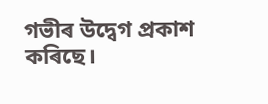গভীৰ উদ্বেগ প্ৰকাশ কৰিছে।